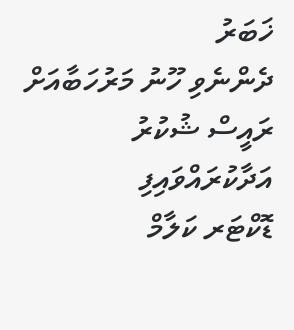ޚަބަރު
ދެންނެވި ހޫނު މަރުހަބާއަށް ރައީސް ޝުކުރު އަދާކުރައްވައިފި
ޑޮކްޓަރ ކަލާމް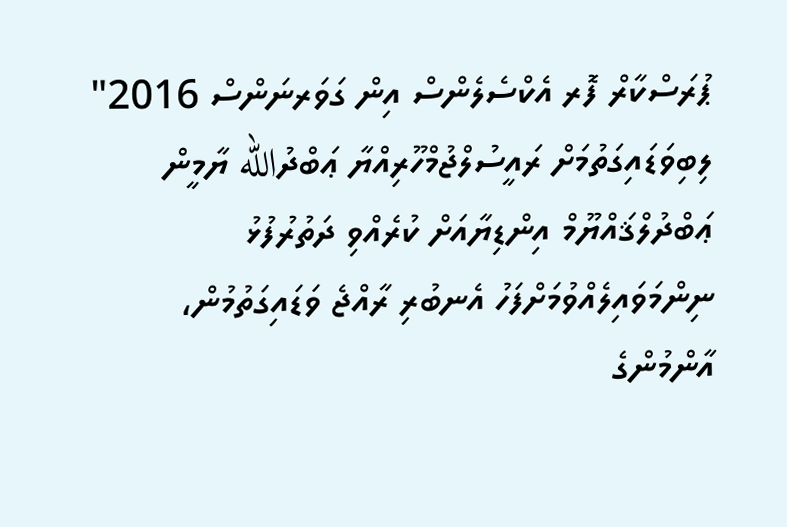ޕުރަސްކާރް ފޮރ އެކްސެލެންސް އިން ގަވަރނަންސް 2016" ލިބިވަޑައިގަތުމަށް ރައީސުލްޖުމްހޫރިއްޔާ ޢަބްދުالله ޔާމީން ޢަބްދުލްޤައްޔޫމް އިންޑިޔާއަށް ކުރެއްވި ދަތުރުފުޅު ނިންމަވައިލެއްވުމަށްފަހު އެނބުރި ރާއްޖެ ވަޑައިގަތުމުން، އާންމުންގެ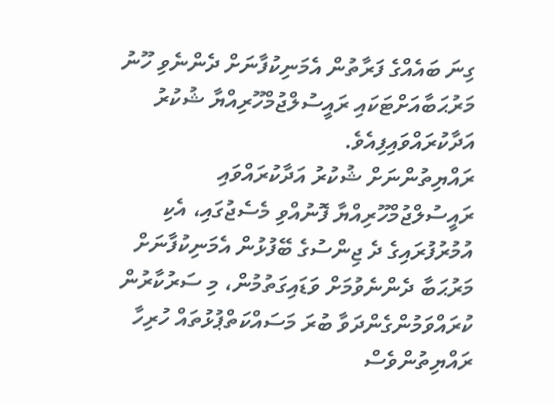ގިނަ ބައެއްގެ ފަރާތުން އެމަނިކުފާނަށް ދެންނެވި ހޫނު މަރުޙަބާއަށްޓަކައި ރައީސުލްޖުމްހޫރިއްޔާ ޝުކުރު އަދާކުރައްވައިފިއެވެ.
ރައްޔިތުންނަށް ޝުކުރު އަދާކުރައްވައި ރައީސުލްޖުމްހޫރިއްޔާ ފޮނުއްވި މެސެޖުގައި، އެކި އުމުރުފުރައިގެ ދެ ޖިންސުގެ ބޭފުޅުން އެމަނިކުފާނަށް މަރުޙަބާ ދެންނެވުމަށް ވަޑައިގަތުމުން، މި ސަރުކާރުން ކުރައްވަމުންގެންދަވާ ބުރަ މަސައްކަތްޕުޅުތައް ހުރިހާ ރައްޔިތުންވެސް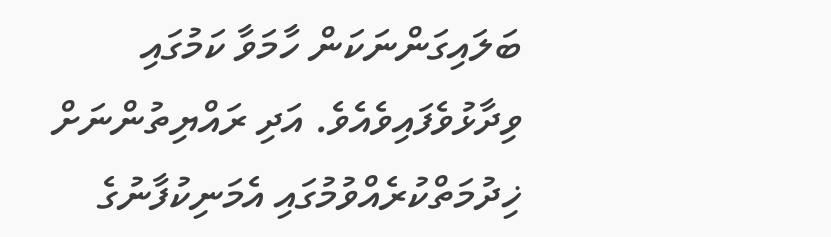ބަލައިގަންނަކަން ހާމަވާ ކަމުގައި ވިދާޅުވެފައިވެއެވެ. އަދި ރައްޔިތުންނަށް ޚިދުމަތްކުރެއްވުމުގައި އެމަނިކުފާނުގެ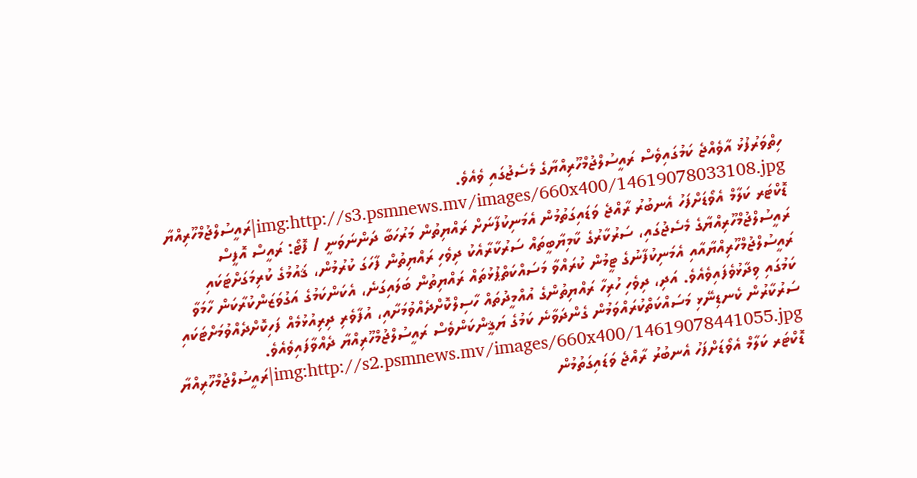ހިތްވަރުފުޅު އާވެއްޖެ ކަމުގައިވެސް ރައީސުލްޖުމްހޫރިއްޔާގެ މެސެޖުގައި ވެއެވެ.
img:http://s3.psmnews.mv/images/660x400/14619078033108.jpg|ރައީސުލްޖުމްހޫރިއްޔާ ޑޮކްޓަރ ކަލާމް އެވޯޑަށްފަހު އެނބުރު ރާއްޖެ ވަޑައިގަތުމުން އެމަނިކުފާނަށް ރައްޔިތުން މަރުހަބާ ދަންނަވަނީ / ފޮޓޯ: ރައީސް އޮފީސް
ރައީސުލްޖުމްހޫރިއްޔާގެ މެސެޖުގައި، ސަރުކާރުގެ ކާމިޔާބީތައް ސަރުކާރާއެކު ދިވެހި ރައްޔިތުން ފާހަގަ ކުރުމުން، ޤައުމުގެ ކުރިމަގަށްޓަކައި ރައީސުލްޖުމްހޫރިއްޔާއާއި އެމަނިކުފާނުގެ ޓީމުން ކުރައްވާ މަސައްކަތްޕުޅުތައް ރައްޔިތުން ބަލައިގަނެ، އެކަންކަމުގެ އަގުވަޒަންކުރާކަން ހާމަވާ ކަމުގައި ވިދާޅުވެފައިވެއެވެ. އަދި، ދިވެހި ހުރިހާ ރައްޔިތުންގެ އުއްމީދުތައް ހާސިލްކޮށްދެއްވުމަށާއި، އުފާވެރި ދިރިއުޅުމެއް ފަހިކޮށްދެއްވުމަށްޓަކައި ސަރުކާރުން ކެނޑިނޭޅި މަސައްކަތްކުރައްވަމުން ގެންދަވާނެ ކަމުގެ ޔަޤީންކަންވެސް ރައީސުލްޖުމްހޫރިއްޔާ ދެއްވާފައިވެއެވެ.
img:http://s2.psmnews.mv/images/660x400/14619078441055.jpg|ރައީސުލްޖުމްހޫރިއްޔާ ޑޮކްޓަރ ކަލާމް އެވޯޑަށްފަހު އެނބުރު ރާއްޖެ ވަޑައިގަތުމުން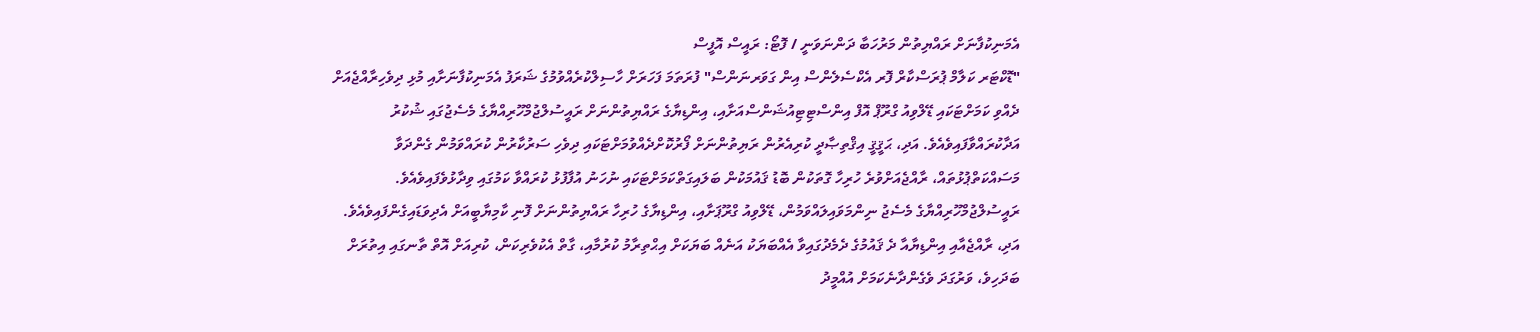އެމަނިކުފާނަށް ރައްޔިތުން މަރުހަބާ ދަންނަވަނީ / ފޮޓޯ: ރައީސް އޮފީސް
"ޑޮކްޓަރ ކަލާމް ޕުރަސްކާރް ފޮރ އެކްސެލެންސް އިން ގަވަރނަންސް" ފުރަތަމަ ފަހަރަށް ހާސިލްކުރެއްވުމުގެ ޝަރަފު އެމަނިކުފާނަށާއި މުޅި ދިވެހިރާއްޖެއަށް ދެއްވި ކަމަށްޓަކައި ޑޭލްވިއު ގްރޫޕް އޮފް އިންސްޓިޓިއުޝަންސްއަށާއި، އިންޑިޔާގެ ރައްޔިތުންނަށް ރައީސުލްޖުމްހޫރިއްޔާގެ މެސެޖުގައި ޝުކުރު އަދާކުރައްވާފައިވެއެވެ. އަދި، ޙަޤީޤީ އިޤްތިޞާދީ ކުރިއެރުން ރަޔިތުންނަށް ފޯރުކޮށްދެއްވުމަށްޓަކައި ދިވެހި ސަރުކާރުން ކުރައްވަމުން ގެންދަވާ މަސައްކަތްޕުޅުތައް، ރާއްޖެއަށްވުރެ ހުރިހާ ގޮތަކުން ބޮޑު ޤައުމަކުން ބަލައިގަތްކަމަށްޓަކައި ނުހަނު އުފާފުޅު ކުރައްވާ ކަމުގައި ވިދާޅުވެފައިވެއެވެ.
ރައީސުލްޖުމްހޫރިއްޔާގެ މެސެޖު ނިންމަވައިލައްވަމުން، ޑޭލްވިއު ގްރޫޕަށާއި، އިންޑިޔާގެ ހުރިހާ ރައްޔިތުންނަށް ފޮނި ކާމިޔާބީއަށް އެދިވަޑައިގެންފައިވެއެވެ. އަދި، ރާއްޖެއާއި އިންޑިޔާއާ ދެ ޤައުމުގެ ދެމެދުގައިވާ އެއްބަޔަކު އަނެއް ބަޔަކަށް އިޙްތިރާމު ކުރުމާއި، ގާތް އެކުވެރިކަން، ކުރިއަށް އޮތް ތާނގައި އިތުރަށް ބަދަހިވެ، ވަރުގަދަ ވެގެންދާނެކަމަށް އުއްމީދު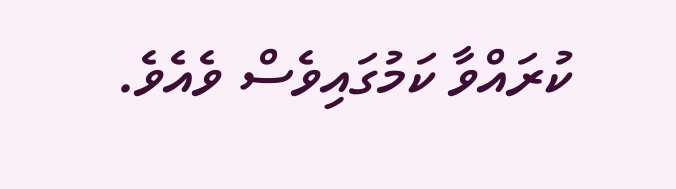ކުރައްވާ ކަމުގައިވެސް ވެއެވެ.